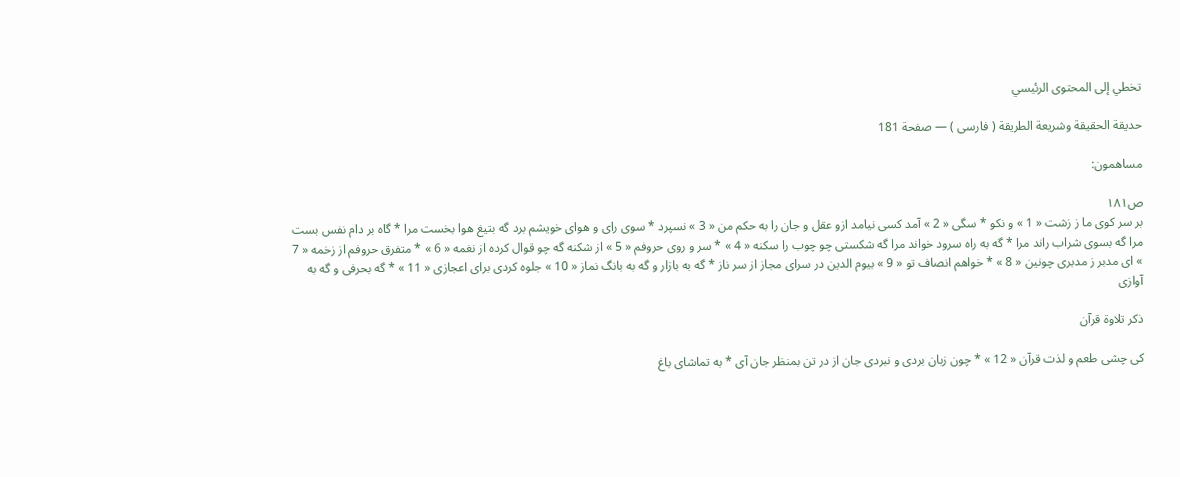تخطي إلى المحتوى الرئيسي

حديقة الحقيقة وشريعة الطريقة ( فارسى ) — صفحة 181

مساهمون:

ص١٨١
بر سر كوى ما ز زشت « 1 » و نكو * سگى « 2 » آمد كسى نيامد ازو عقل و جان را به حكم من « 3 » نسپرد * سوى راى و هواى خويشم برد گه بتيغ هوا بخست مرا * گاه بر دام نفس بست مرا گه بسوى شراب راند مرا * گه به راه سرود خواند مرا گه شكستى چو چوب را سكنه « 4 » * سر و روى حروفم « 5 » از شكنه گه چو قوال كرده از نغمه « 6 » * متفرق حروفم از زخمه « 7 » اى مدبر ز مدبرى چونين « 8 » * خواهم انصاف تو « 9 » بيوم الدين در سراى مجاز از سر ناز * گه به بازار و گه به بانگ نماز « 10 » جلوه كردى براى اعجازى « 11 » * گه بحرفى و گه به آوازى

ذكر تلاوة قرآن

كى چشى طعم و لذت قرآن « 12 » * چون زبان بردى و نبردى جان از در تن بمنظر جان آى * به تماشاى باغ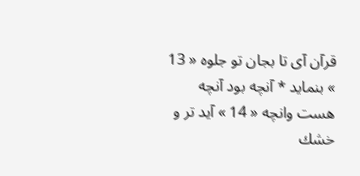قرآن آى تا بجان تو جلوه « 13 » بنمايد * آنچه بود آنچه هست وانچه « 14 » آيد تر و خشك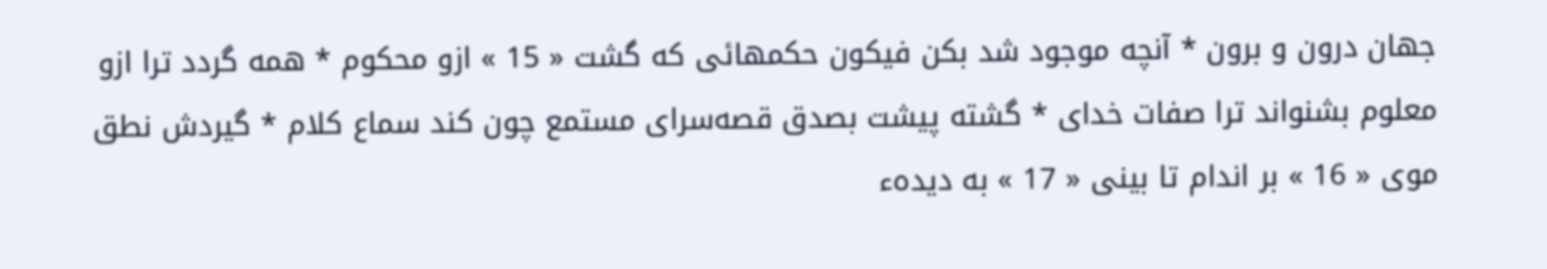جهان درون و برون * آنچه موجود شد بكن فيكون حكمهائى كه گشت « 15 » ازو محكوم * همه گردد ترا ازو معلوم بشنواند ترا صفات خداى * گشته پيشت بصدق قصه‌سراى مستمع چون كند سماع كلام * گيردش نطق موى « 16 » بر اندام تا بينى « 17 » به ديدهء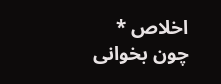اخلاص * چون بخوانى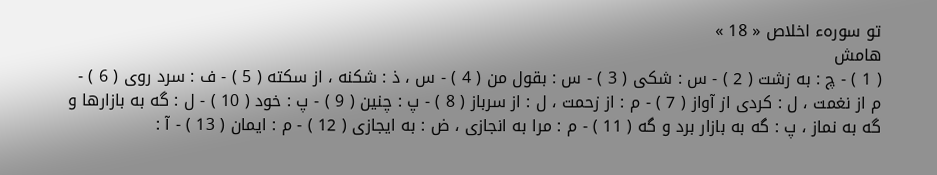تو سورهء اخلاص « 18 »
هامش
( 1 ) - چ : به زشت ( 2 ) - س : شكى ( 3 ) - س : بقول من ( 4 ) - س ، ذ : شكنه ، از سكته ( 5 ) - ف : سرد روى ( 6 ) - م از نغمت ، ل : كردى از آواز ( 7 ) - م : از زحمت ، ل : از سرباز ( 8 ) - پ : چنين ( 9 ) - پ : خود ( 10 ) - ل : گه به بازارها و گه به نماز ، پ : گه به بازار برد و گه ( 11 ) - م : مرا به انجازى ، ض : به ايجازى ( 12 ) - م : ايمان ( 13 ) - آ :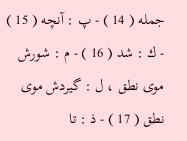جمله ( 14 ) - پ : آنچه ( 15 ) - ك : شد ( 16 ) - م : شورش موى نطق ، ل : گيردش موى نطق ( 17 ) - ذ : تا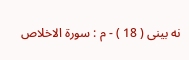نه بينى ( 18 ) - م : سورة الاخلاص